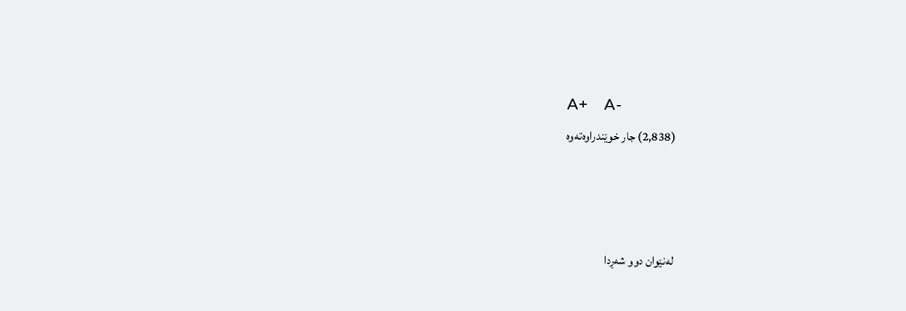A+    A-
(2,838) جار خوێندراوەتەوە



له‌نێوان دوو شه‌ڕدا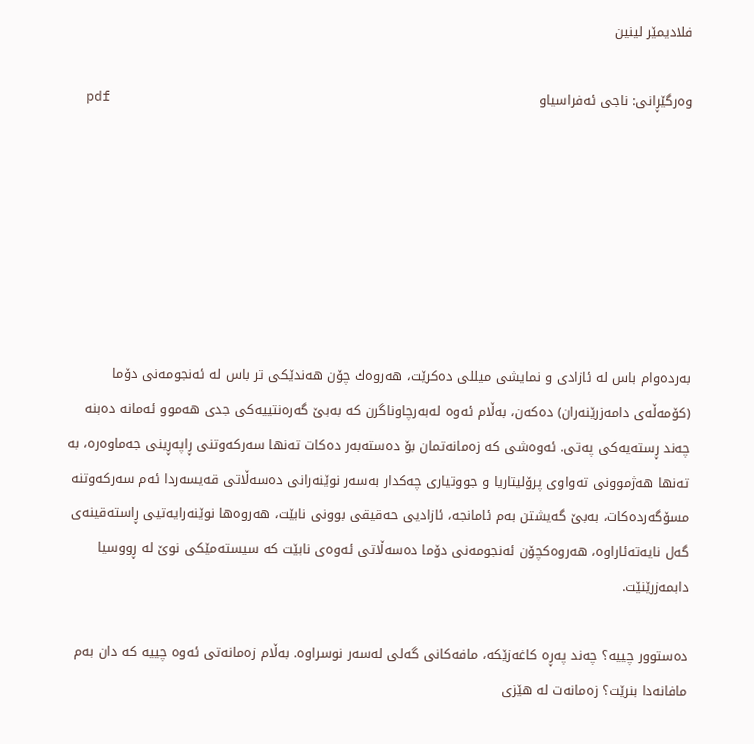فلاديمێر لينين

وه‌رگێڕانى: ناجى ئه‌فراسياو                                                                                                 pdf







به‌رده‌وام باس له‌ ئازادى و نمايشى ميللى ده‌كرێت، هه‌روه‌ك چۆن هه‌ندێكى تر باس له‌ ئه‌نجومه‌نى دۆما (كۆمه‌ڵه‌ى دامه‌زرێنه‌ران) ده‌كه‌ن، به‌ڵام ئه‌وه‌ له‌به‌رچاوناگرن كه‌ به‌بێ گه‌ره‌نتييه‌كى جدى هه‌موو ئه‌مانه‌ ده‌بنه‌ چه‌ند ڕسته‌يه‌كى په‌تى. ئه‌وه‌شى كه‌ زه‌مانه‌تمان بۆ ده‌سته‌به‌ر ده‌كات ته‌نها سه‌ركه‌وتنى ڕاپه‌ڕينى جه‌ماوه‌ره‌، به‌ ته‌نها هه‌ژموونى ته‌واوى پرۆليتاريا و جووتيارى چه‌كدار به‌سه‌ر نوێنه‌رانى ده‌سه‌ڵاتى قه‌يسه‌ردا ئه‌م سه‌ركه‌وتنه‌ مسۆگه‌رده‌كات، به‌بێ گه‌يشتن به‌م ئامانجه‌، ئازاديى حه‌قيقى بوونى نابێت، هه‌روه‌ها نوێنه‌رايه‌تيى ڕاسته‌قينه‌ى گه‌ل نايه‌ته‌ئاراوه‌، هه‌روه‌كچۆن ئه‌نجومه‌نى دۆما ده‌سه‌ڵاتى ئه‌وه‌ى نابێت كه‌ سيسته‌مێكى نوێ له‌ ڕووسيا دابمه‌زرێنێت.

ده‌ستوور چييه‌؟ چه‌ند په‌ڕه‌ كاغه‌زێكه‌، مافه‌كانى گه‌لى له‌سه‌ر نوسراوه‌. به‌ڵام زه‌مانه‌تى ئه‌وه‌ چييه‌ كه‌ دان به‌م مافانه‌دا بنرێت؟ زه‌مانه‌ت له‌ هێزى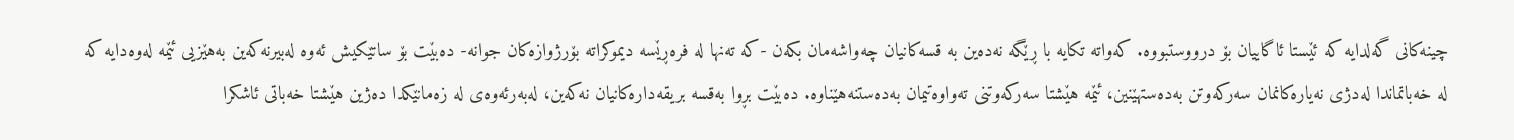چينه‌كانى گه‌لدايه‌ كه‌ ئێستا ئاگاييان بۆ درووستبووه‌. كه‌واته‌ تكايه‌ با ڕێگه‌ نه‌ده‌ين به‌ قسه‌كانيان چه‌واشه‌مان بكه‌ن -كه‌ ته‌نها له‌ فره‌ڕێسه‌ ديموكراته‌ بۆرژوازه‌كان جوانه‌- ده‌بێت بۆ ساتێكيش ئه‌وه‌ له‌بيرنه‌كه‌ين به‌هێزيى ئێمه‌ له‌وه‌دايه‌ كه‌ له‌ خه‌باتماندا له‌دژى نه‌ياره‌كانمان سه‌ركه‌وتن به‌ده‌ستهێنين، ئێمه‌ هێشتا سه‌ركه‌وتنى ته‌واوه‌تيمان به‌ده‌ستنه‌هێناوه‌. ده‌بێت بڕوا به‌قسه‌ بريقه‌داره‌كانيان نه‌كه‌ين، له‌به‌رئه‌وه‌ى له‌ زه‌مانێكدا ده‌ژين هێشتا خه‌باتى ئاشكرا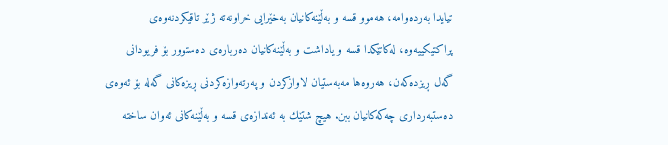تيايدا به‌رده‌وامه‌، هه‌موو قسه‌ و به‌ڵێنه‌كانيان به‌خێرايى خراونه‌ته‌ ‌ژێر تاقيكردنه‌وه‌ى پراكتيكييه‌وه‌، له‌كاتێكدا قسه‌ و ياداشت و به‌ڵێنه‌كانيان ده‌رباره‌ى ده‌ستوور بۆ فريودانى گه‌ل ڕيزده‌كه‌ن، هه‌روه‌ها مه‌به‌ستيان لاوازكردن و په‌رته‌وازه‌كردنى ڕيزه‌كانى گه‌له‌ بۆ ئه‌وه‌ى ده‌ستبه‌ردارى چه‌كه‌كانيان ببن. هيچ شتێك به‌ ئه‌ندازه‌ى قسه‌ و به‌ڵێنه‌كانى ئه‌وان ساخته‌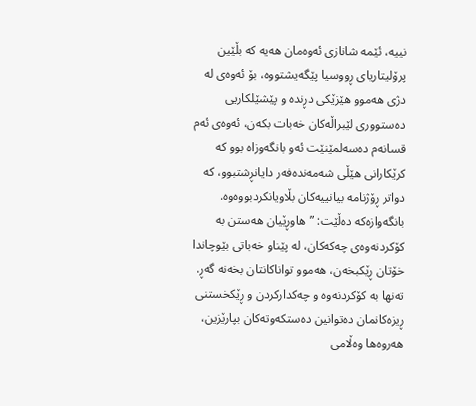نييه‌، ئێمه‌ شانازى ئه‌وه‌مان هه‌يه‌ كه‌ بڵێين پرۆليتارياى ڕووسيا پێگه‌يشتووه‌، بۆ ئه‌وه‌ى له‌ دژى هه‌موو هێزێكى دڕنده‌ و پێشێلكاريى ده‌ستوورى لێبراڵه‌كان خه‌بات بكه‌ن، ئه‌وه‌ى ئه‌م قسانه‌م ده‌سه‌لمێنێت ئه‌و بانگه‌وزاه‌ بوو كه‌ كرێكارانى هێڵى شه‌مه‌نده‌فه‌ر دايانڕشتبوو، كه‌ دواتر ڕۆژنامه‌ بيانييه‌كان بڵاويانكردبووه‌وه‌. بانگه‌وازه‌كه‌ ده‌ڵێت: ”هاوڕێيان هه‌ستن به‌ كۆكردنه‌وه‌ى چه‌كه‌كان، له‌ پێناو خه‌باتى بێوچاندا خۆتان ڕێكبخه‌ن، هه‌موو تواناكانتان بخه‌نه‌ گه‌ڕ. ته‌نها به‌ كۆكردنه‌وه‌ و چه‌كداركردن و ڕێكخستنى ڕيزه‌كانمان ده‌توانين ده‌ستكه‌وته‌كان بپارێزين، هه‌روه‌ها وه‌ڵامى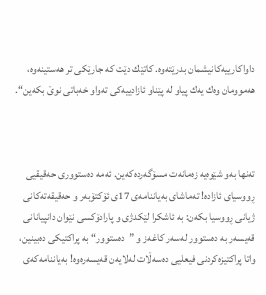داواكارييه‌كانيشمان بدرێته‌وه‌. كاتێك دێت كه‌ جارێكى تر هه‌ستينه‌وه‌، هه‌موومان وه‌ك يه‌ك پياو له‌ پێناو ئازادييه‌كى ته‌واو خه‌باتى نوێ بكه‌ين“.



ته‌نها به‌و شێوه‌يه‌ زه‌مانه‌ت مسۆگه‌رده‌كه‌ين. ئه‌مه‌ ده‌ستوورى حه‌قيقيى ڕووسياى ئازاده‌! ته‌ماشاى به‌ياننامه‌ى 17ى ئۆكتۆبه‌ر و حه‌قيقه‌ته‌كانى ژيانى ڕووسيا بكه‌ن: به‌ ئاشكرا لێكدژى و پارادۆكسى نێوان دانپيانانى قه‌يسه‌ر به‌ ده‌ستوور له‌سه‌ر كاغه‌ز و ”ده‌ستوور“ به‌ پراكتيكى ده‌بينين، واتا پراكتيزه‌كردنى فيعليى ده‌سه‌ڵات له‌لايه‌ن قه‌يسه‌ره‌وه‌! به‌ياننامه‌كه‌ى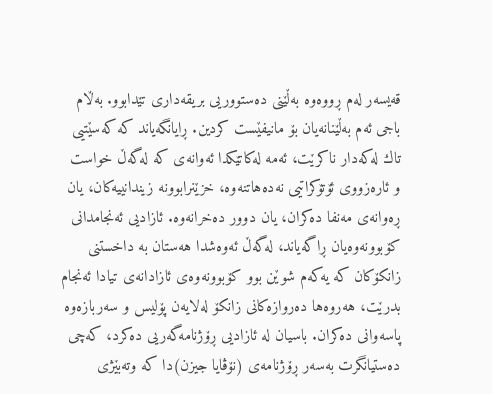قه‌يسه‌ر له‌م ڕووه‌وه‌ به‌ڵێنى ده‌ستووريى بريقه‌دارى تێدابوو. به‌ڵام باجى ئه‌م به‌ڵێنانه‌يان بۆ مانيفێست كردين. ڕايانگه‌ياند كه‌ كه‌سێتيى تاك له‌كه‌دار ناكرێت، ئه‌مه‌ له‌كاتێكدا ئه‌وانه‌ى كه‌ له‌گه‌ڵ خواست و ئاره‌زووى ئۆتۆكراتيى نه‌ده‌هاتنه‌وه‌، خزێنرابوونه‌ زيندانييه‌كان، يان ڕه‌وانه‌ى مه‌نفا ده‌كران، يان دوور ده‌خرانه‌وه‌. ئازاديى ئه‌نجامدانى كۆبوونه‌وه‌يان ڕاگه‌ياند، له‌گه‌ڵ ئه‌وه‌شدا هه‌ستان به‌ داخستنى زانكۆكان كه‌ يه‌كه‌م شوێن بوو كۆبوونه‌وه‌ى ئازادانه‌ى تيادا ئه‌نجام بدرێت، هه‌روه‌ها ده‌روازه‌كانى زانكۆ له‌لايه‌ن پۆليس و سه‌ربازه‌وه‌ پاسه‌وانى ده‌كران. باسيان له‌ ئازاديى ڕۆژنامه‌گه‌ريى ده‌كرد، كه‌چى ده‌ستيانگرت به‌سه‌ر ڕۆژنامه‌ى (نۆڤايا جيزن)دا كه‌ وته‌بێژى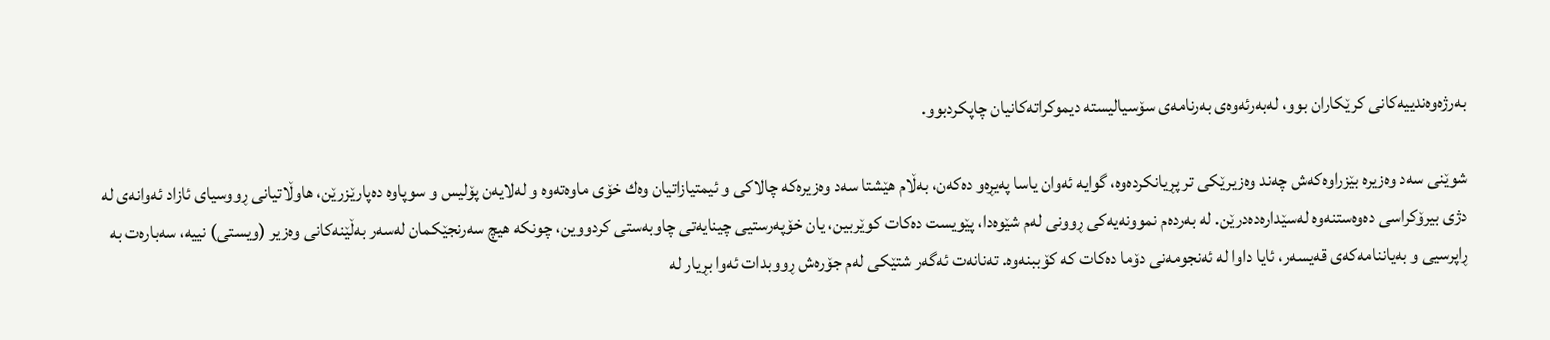به‌رژه‌وه‌ندييه‌كانى كرێكاران بوو، له‌به‌رئه‌وه‌ى به‌رنامه‌ى سۆسياليسته‌ ديموكراته‌كانيان چاپكردبوو.

شوێنى سه‌د وه‌زيره‌ بێزراوه‌كه‌ش چه‌ند وه‌زيرێكى تر پڕيانكرده‌وه‌، گوايه‌ ئه‌وان ياسا په‌يڕه‌و ده‌كه‌ن، به‌ڵام هێشتا سه‌د وه‌زيره‌كه‌ چالاكى و ئيمتيازاتيان وه‌ك خۆى ماوه‌ته‌وه‌ و له‌لايه‌ن پۆليس و سوپاوه‌ ده‌پارێزرێن، هاوڵاتيانى ڕووسياى ئازاد ئه‌وانه‌ى له‌ دژى بيرۆكراسى ده‌وه‌ستنه‌وه‌ له‌سێداره‌ده‌درێن. له‌ به‌رده‌م نموونه‌يه‌كى ڕوونى له‌م شێوه‌دا، پێويست ده‌كات كوێربين، يان خۆپه‌رستيى چينايه‌تى چاوبه‌ستى كردووين، چونكه‌ هيچ سه‌رنجێكمان له‌سه‌ر به‌ڵێنه‌كانى وه‌زير (ويستى) نييه‌، سه‌باره‌ت به‌ ڕاپرسيى و به‌ياننامه‌كه‌ى قه‌يسه‌ر، ئايا داوا له‌ ئه‌نجومه‌نى دۆما ده‌كات كه‌ كۆببنه‌وه‌. ته‌نانه‌ت ئه‌گه‌ر شتێكى له‌م جۆره‌ش ڕووبدات ئه‌وا بڕيار له‌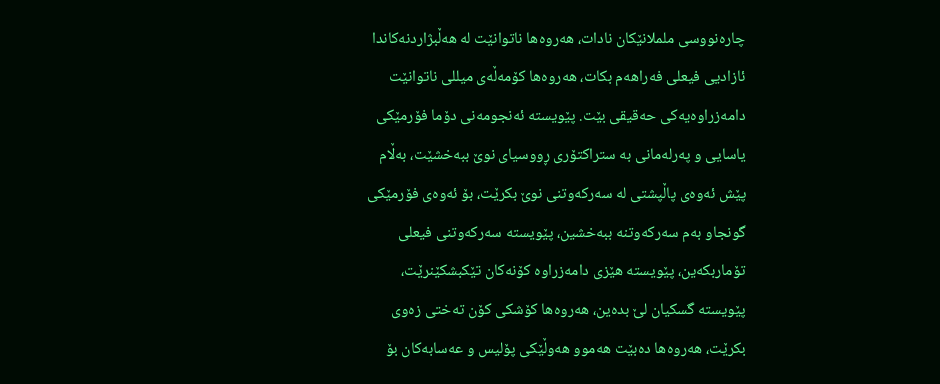چاره‌نووسى ململانێكان نادات، هه‌روه‌ها ناتوانێت له‌ هه‌ڵبژاردنه‌كاندا ئازاديى فيعلى فه‌راهه‌م بكات، هه‌روه‌ها كۆمه‌ڵه‌ى ميللى ناتوانێت دامه‌زراوه‌يه‌كى حه‌قيقى بێت. پێويسته‌ ئه‌نجومه‌نى دۆما فۆرمێكى ياسايى و په‌رله‌مانى به‌ ستراكتۆرى ڕووسياى نوێ ببه‌خشێت، به‌ڵام پێش ئه‌وه‌ى پاڵپشتى له‌ سه‌ركه‌وتنى نوێ بكرێت، بۆ ئه‌وه‌ى فۆرمێكى گونجاو به‌م سه‌ركه‌وتنه‌ ببه‌خشين، پێويسته‌ سه‌ركه‌وتنى فيعلى تۆماربكه‌ين، پێويسته‌ هێزى دامه‌زراوه‌ كۆنه‌كان تێكبشكێنرێت، پێويسته‌ گسكيان لێ بده‌ين، هه‌روه‌ها كۆشكى كۆن ته‌ختى زه‌وى بكرێت، هه‌روه‌ها ده‌بێت هه‌موو هه‌وڵێكى پۆليس و عه‌سابه‌كان بۆ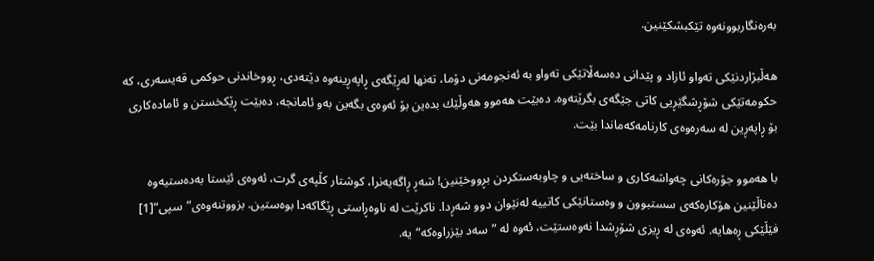به‌ره‌نگاربوونه‌وه‌ تێكبشكێنين.

هه‌ڵبژاردنێكى ته‌واو ئازاد و پێدانى ده‌سه‌ڵاتێكى ته‌واو به‌ ئه‌نجومه‌نى دۆما، ته‌نها له‌ڕێگه‌ى ڕاپه‌ڕينه‌وه‌ دێته‌دى، ڕووخاندنى حوكمى قه‌يسه‌رى، كه‌ حكومه‌تێكى شۆڕشگێڕيى كاتى جێگه‌ى بگرێته‌وه‌. ده‌بێت هه‌موو هه‌وڵێك بده‌ين بۆ ئه‌وه‌ى بگه‌ين به‌و ئامانجه‌، ده‌بێت ڕێكخستن و ئاماده‌كارى بۆ ڕاپه‌ڕين له‌ سه‌ره‌وه‌ى كارنامه‌كه‌ماندا بێت.

با هه‌موو جۆره‌كانى چه‌واشه‌كارى و ساخته‌يى و چاوبه‌ستكردن بڕووخێنين! شه‌ڕ ڕاگه‌يه‌نرا، كوشتار كڵپه‌ى گرت، ئه‌وه‌ى ئێستا به‌ده‌ستيه‌وه‌ ده‌ناڵێنين هۆكاره‌كه‌ى سستبوون و وه‌ستانێكى كاتييه‌ له‌نێوان دوو شه‌ڕدا. ناكرێت له‌ ناوه‌ڕاستى ڕێگاكه‌دا بوه‌ستين. بزووتنه‌وه‌ى”سپى“[1] فێڵێكى ڕه‌هايه‌. ئه‌وه‌ى له‌ ڕيزى شۆڕشدا نه‌وه‌ستێت، ئه‌وه‌ له‌ ”سه‌د بێزراوه‌كه“يه‌.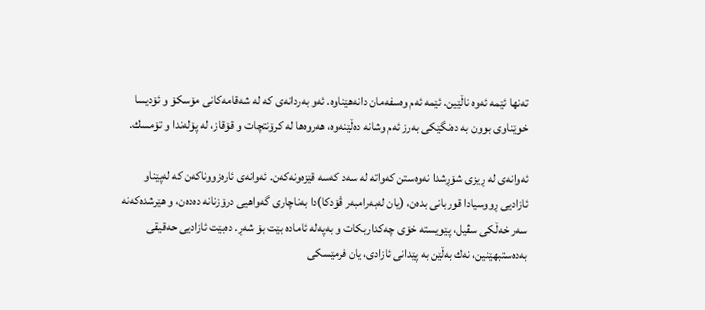ته‌نها ئێمه‌ ئه‌وه‌ ناڵێين. ئێمه‌ ئه‌م وه‌سفه‌مان دانه‌هێناوه‌. ئه‌و به‌ردانه‌ى كه‌ له‌ شه‌قامه‌كانى مۆسكۆ و ئۆديسا خوێناوى بوون به‌ ده‌نگێكى به‌رز ئه‌م وشانه‌ ده‌ڵێنه‌وه‌، هه‌روه‌ها له‌ كرۆنتچات و قۆقاز، له‌ پۆله‌ندا و تۆمسك.

ئه‌وانه‌ى له‌ ڕيزى شۆڕشدا نه‌وه‌ستن كه‌واته‌ له‌ سه‌د كه‌سه‌ قێزه‌ونه‌كه‌ن. ئه‌وانه‌ى ئاره‌زووناكه‌ن كه‌ له‌پێناو ئازاديى ڕووسيادا قوربانى بده‌ن، (يان له‌به‌رامبه‌ر ڤۆدكا)دا به‌ناچارى گه‌واهيى درۆزنانه‌ ده‌ده‌ن، و هێرشده‌كه‌نه‌ سه‌ر خه‌ڵكى سڤيل، پێويسته‌ خۆى چه‌كداربكات و به‌په‌له‌ ئاماده‌ بێت بۆ شه‌ڕ. ده‌بێت ئازاديى حه‌قيقى به‌ده‌ستبهێنين، نه‌ك به‌ڵێن به‌ پێدانى ئازادى، يان فرمێسكى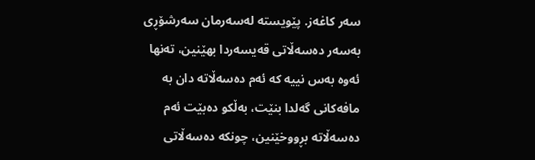سه‌ر كاغه‌ز. پێويسته‌ له‌سه‌رمان سه‌رشۆڕى به‌سه‌ر ده‌سه‌ڵاتى قه‌يسه‌ردا بهێنين، ته‌نها ئه‌وه‌ به‌س نييه‌ كه‌ ئه‌م ده‌سه‌ڵاته‌ دان به‌ مافه‌كانى گه‌لدا بنێت، به‌ڵكو ده‌بێت ئه‌م ده‌سه‌ڵاته‌ بڕووخێنين، چونكه‌ ده‌سه‌ڵاتى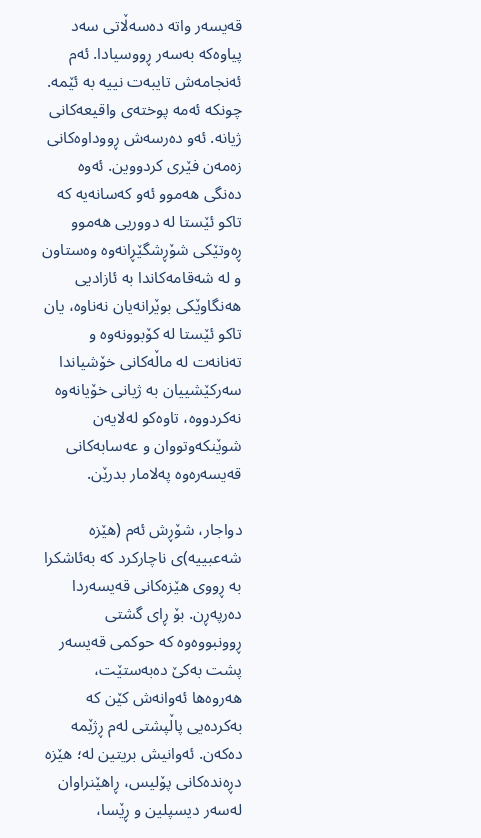قه‌يسه‌ر واته‌ ده‌سه‌ڵاتى سه‌د پياوه‌كه‌ به‌سه‌ر ڕووسيادا. ئه‌م ئه‌نجامه‌ش تايبه‌ت نييه‌ به‌ ئێمه‌. چونكه‌ ئه‌مه‌ پوخته‌ى واقيعه‌كانى ژيانه‌. ئه‌و ده‌رسه‌ش‌ ڕووداوه‌كانى زه‌مه‌ن فێرى كردووين. ئه‌وه‌ ده‌نگى هه‌موو ئه‌و كه‌سانه‌يه‌ كه‌ تاكو ئێستا له‌ دووريى هه‌موو ڕه‌وتێكى شۆڕشگێڕانه‌وه‌‌ وه‌ستاون و له‌ شه‌قامه‌كاندا به‌ ئازاديى هه‌نگاوێكى بوێرانه‌يان نه‌ناوه‌، يان تاكو ئێستا له‌ كۆبوونه‌وه‌ و ته‌نانه‌ت له‌ ماڵه‌كانى خۆشياندا سه‌ركێشييان به‌ ژيانى خۆيانه‌وه‌ نه‌كردووه‌، تاوه‌كو له‌لايه‌ن شوێنكه‌وتووان و عه‌سابه‌كانى قه‌يسه‌ره‌وه‌ په‌لامار بدرێن.

دواجار، شۆڕش ئه‌م (هێزه‌ شه‌عبييه‌)ى ناچاركرد كه‌ به‌ئاشكرا به‌ ڕووى هێزه‌كانى قه‌يسه‌ردا ده‌رپه‌ڕن. بۆ ڕاى گشتى ڕوونبووه‌وه‌ كه‌ حوكمى قه‌يسه‌ر پشت به‌كێ ده‌به‌ستێت، هه‌روه‌ها ئه‌وانه‌ش كێن كه‌ به‌كرده‌يى پاڵپشتى له‌م ڕژێمه‌ ده‌كه‌ن. ئه‌وانيش بريتين له‌؛ هێزه‌ دڕه‌نده‌كانى پۆليس، ڕاهێنراوان له‌سه‌ر ديسپلين و ڕێسا،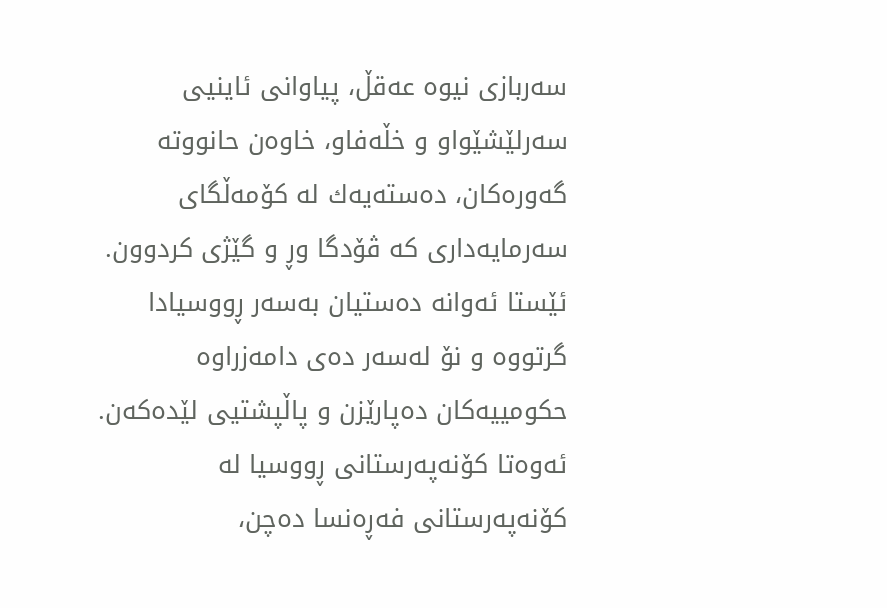سه‌ربازى نيوه‌ عه‌قڵ، پياوانى ئاينيى سه‌رلێشێواو و خڵه‌فاو، خاوه‌ن حانووته‌ گه‌وره‌كان، ده‌سته‌يه‌ك له‌ كۆمه‌ڵگاى سه‌رمايه‌دارى كه‌ ڤۆدگا وڕ و گێژى كردوون. ئێستا ئه‌وانه‌ ده‌ستيان به‌سه‌ر ڕووسيادا گرتووه‌ و نۆ له‌سه‌ر ده‌ى دامه‌زراوه‌ حكومييه‌كان ده‌پارێزن و پاڵپشتيى لێده‌كه‌ن. ئه‌وه‌تا كۆنه‌په‌ر‌ستانى ڕووسيا له‌ كۆنه‌په‌رستانى فه‌ڕه‌نسا ده‌چن،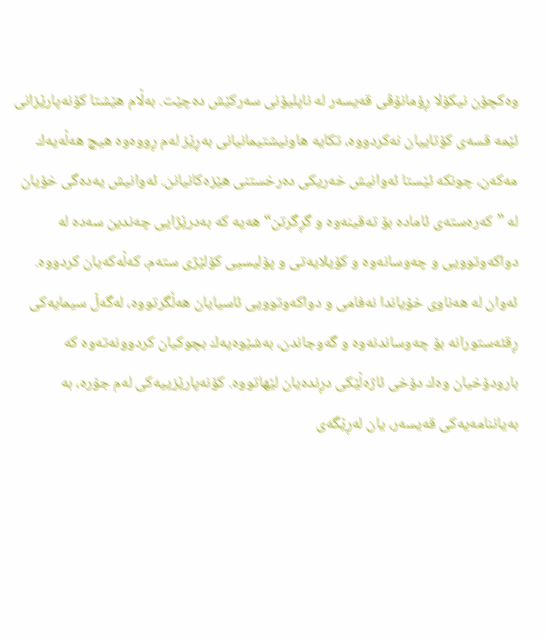وه‌كچۆن نيكۆلا ڕۆمانۆڤى قه‌يسه‌ر له‌ ناپليۆنى سه‌ركێش ده‌چێت. به‌ڵام هێشتا كۆنه‌پارێزانى ئێمه‌ قسه‌ى كۆتاييان نه‌كردووه‌، تكايه‌ هاونيشتيمانيانى به‌ڕێز له‌م ڕووه‌وه‌ هيچ هه‌ڵه‌يه‌ك مه‌كه‌ن، چونكه‌ ئێستا ئه‌وانيش خه‌ريكى ده‌رخستنى هێزه‌كانيانن. ئه‌وانيش يه‌ده‌گى خۆيان له‌ ”كه‌ره‌سته‌ى ئاماده‌ بۆ ته‌قينه‌وه‌ و گڕگرتن“ هه‌يه‌ كه‌ به‌درێژايى چه‌ندين سه‌ده‌ له‌ دواكه‌وتوويى و چه‌وسانه‌وه‌ و كۆيلايه‌تى و پۆليسيى كۆلێژى سته‌م، كه‌ڵه‌كه‌يان كردووه‌. ئه‌وان له‌ هه‌ناوى خۆياندا نه‌فامى و دواكه‌وتوويى ئاسيايان هه‌ڵگرتووه‌، له‌گه‌ڵ سيمايه‌كى ڕقئه‌ستورانه‌ بۆ چه‌وساندنه‌وه‌ و گه‌وجاندن، به‌شێوه‌يه‌ك بچوكيان كردوونه‌ته‌وه‌ كه‌ بارودۆخيان وه‌ك دۆخى ئاژه‌ڵێكى دڕنده‌يان لێهاتووه‌. كۆنه‌پارێزييه‌كى له‌م جۆره‌، به‌ به‌ياننامه‌يه‌كى قه‌يسه‌ر، يان له‌ڕێگه‌ى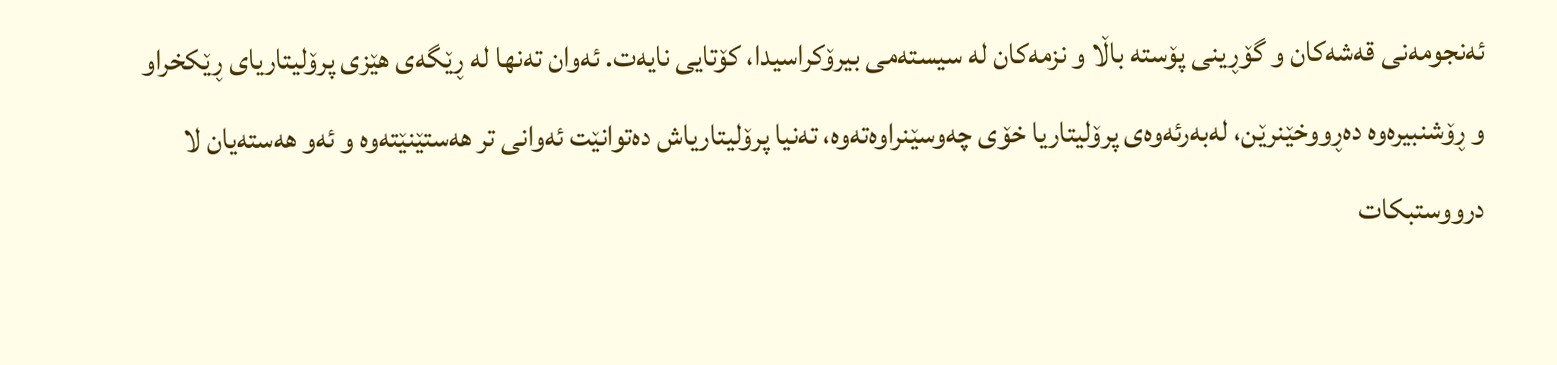ئه‌نجومه‌نى قه‌شه‌كان و گۆڕينى پۆسته‌ باڵا و نزمه‌كان له‌ سيسته‌مى بيرۆكراسيدا، كۆتايى نايه‌ت. ئه‌وان ته‌نها له‌ ڕێگه‌ى هێزى پرۆليتارياى ڕێكخراو و ڕۆشنبيره‌وه‌ ده‌ڕووخێنرێن، له‌به‌رئه‌وه‌ى پرۆليتاريا خۆى چه‌وسێنراوه‌ته‌وه‌، ته‌نيا پرۆليتارياش ده‌توانێت ئه‌وانى تر هه‌ستێنێته‌وه‌ و ئه‌و هه‌سته‌يان لا درووستبكات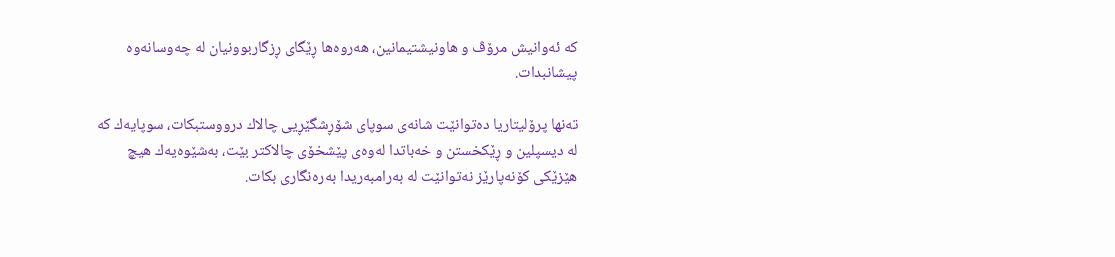كه‌ ئه‌وانيش مرۆڤ و هاونيشتيمانين، هه‌روه‌ها ڕێگا‌ى ڕزگاربوونيان له‌ چه‌وسانه‌وه‌ پيشانبدات.

ته‌نها پرۆليتاريا ده‌توانێت شانه‌ى سوپاى شۆڕشگێڕيى چالاك درووستبكات، سوپايه‌ك كه‌ له‌ ديسپلين و ڕێكخستن و خه‌باتدا له‌وه‌ى پێشخۆى چالاكتر بێت، به‌شێوه‌يه‌ك هيچ هێزێكى كۆنه‌پارێز نه‌توانێت له‌ به‌رامبه‌ريدا به‌ره‌نگارى بكات.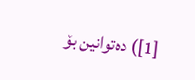[1]) ده‌توانين بۆ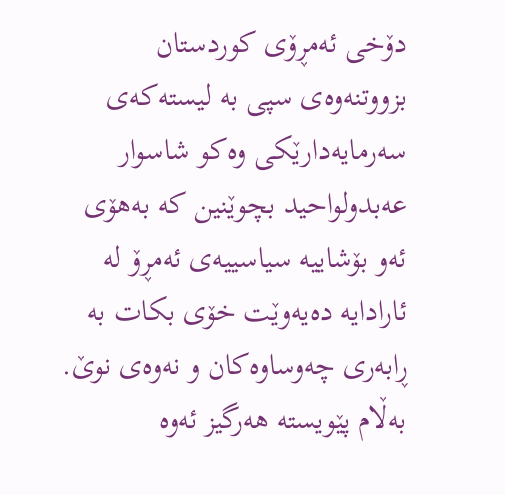دۆخى ئه‌مڕۆى كوردستان بزووتنه‌وه‌ى سپى به‌ ليسته‌كه‌ى سه‌رمايه‌دارێكى وه‌كو شاسوار عه‌بدولواحيد بچوێنين كه‌ به‌هۆى ئه‌و بۆشاييه‌ سياسييه‌ى ئه‌مڕۆ له‌ ئارادايه‌ ده‌يه‌وێت خۆى بكات به‌ ڕابه‌رى چه‌وساوه‌كان و نه‌وه‌ى نوێ. به‌ڵام پێويسته‌ هه‌رگيز ئه‌وه‌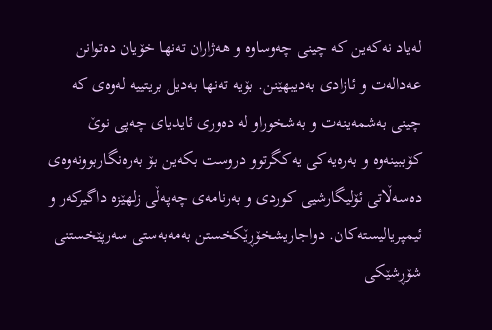له‌ياد نه‌كه‌ين كه‌ چينى چه‌وساوه‌ و هه‌ژاران ته‌نها خۆيان ده‌توانن عه‌داله‌ت و ئازادى به‌ديبهێنن. بۆيه‌ ته‌نها به‌ديل بريتييه‌ له‌وه‌ى كه‌ چينى به‌شمه‌ينه‌ت و به‌شخوراو له‌ ده‌ورى ئايدياى چه‌پى نوێ كۆببينه‌وه‌ و به‌ره‌يه‌كى يه‌كگرتوو دروست بكه‌ين بۆ به‌ره‌نگاربوونه‌وه‌ى ده‌سه‌ڵاتى ئۆليگارشيى كوردى و به‌رنامه‌ى چه‌په‌ڵى زلهێزه‌ داگيركه‌ر و ئيمپرياليسته‌كان. دواجاريشخۆڕێكخستن به‌مه‌به‌ستى سه‌رپێخستنى شۆڕشێكى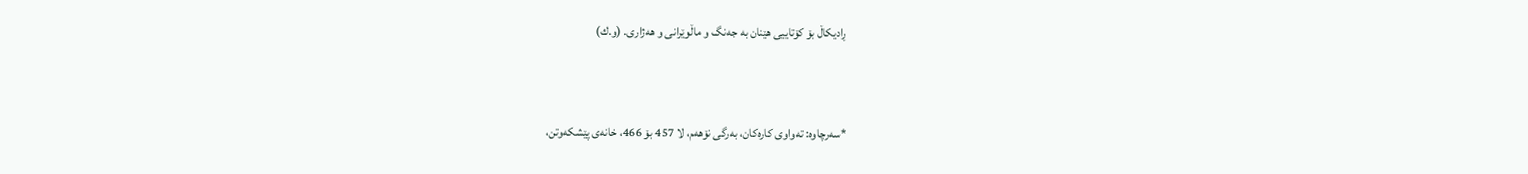ڕاديكاڵ بۆ كۆتاييى هێنان به‌ جه‌نگ و ماڵوێرانى و هه‌ژارى. (و.ك)



*سه‌رچاوه‌: ته‌واوى كاره‌كان، به‌رگى نۆهه‌م، لا 457 بۆ 466، خانه‌ى پێشكه‌وتن،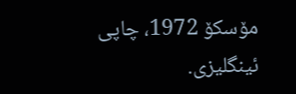مۆسكۆ 1972، چاپى ئينگليزى.